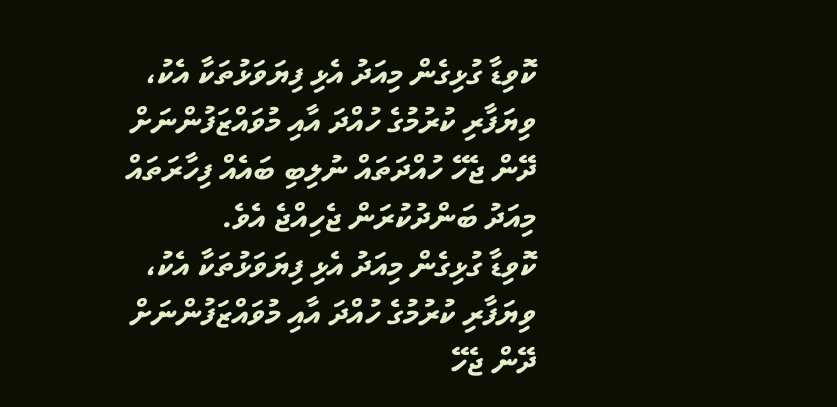ކޮވިޑާ ގުޅިގެން މިއަދު އެޅި ފިޔަވަޅުތަކާ އެކު، ވިޔަފާރި ކުރުމުގެ ހުއްދަ އާއި މުވައްޒަފުންނަށް ދޭން ޖެހޭ ހުއްދަތައް ނުލިބި ބައެއް ފިހާރަތައް މިއަދު ބަންދުކުރަން ޖެހިއްޖެ އެވެ.
ކޮވިޑާ ގުޅިގެން މިއަދު އެޅި ފިޔަވަޅުތަކާ އެކު، ވިޔަފާރި ކުރުމުގެ ހުއްދަ އާއި މުވައްޒަފުންނަށް ދޭން ޖެހޭ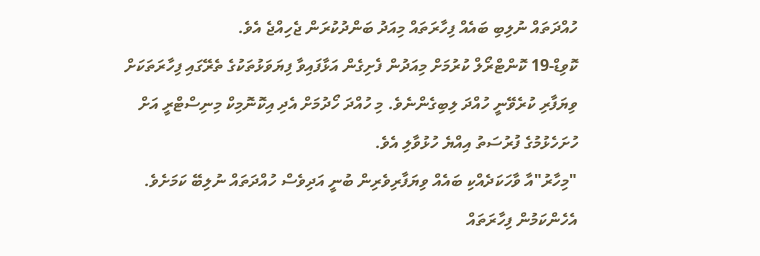ހުއްދަތައް ނުލިބި ބައެއް ފިހާރަތައް މިއަދު ބަންދުކުރަން ޖެހިއްޖެ އެވެ.
ކޮވިޑް-19 ކޮންޓްރޯލް ކުރުމަށް މިއަދުން ފެށިގެން އަޅާފައިވާ ފިޔަވަޅުތަކުގެ ތެރޭގައި ފިހާރަތަކަށް ވިޔަފާރި ކުރެވޭނީ ހުއްދަ ލިބިގެންނެވެ. މި ހުއްދަ ހޯދުމަށް އެދި އިކޮނޮމިކް މިނިސްޓްރީ އަށް ހުށަހެޅުމުގެ ފުރުސަތު އިއްޔެ ހުޅުވާލި އެވެ.
"މިހާރު"އާ ވާހަކަދެއްކި ބައެއް ވިޔަފާރިވެރިން ބުނީ އަދިވެސް ހުއްދަތައް ނުލިބޭ ކަމަށެވެ. އެހެންކަމުން ފިހާރަތައް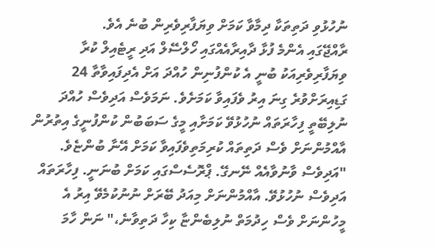ނުހުޅުވި ދަތިތަކާ ދިމާވާ ކަމަށް ވިޔަފާރިވެރިން ބުނެ އެވެ.
ރާއްޖޭގައި އެންމެ ފުޅާ ދާއިރާއެއްގައި ހޯލްސޭލް އަދި ރީޓެއިލް ކުރާ ވިޔަފާރިވެރިއަކު ބުނީ އެ ކުންފުނިން ހުއްދަ އަށް އެދިފައިވާތާ 24 ގަޑިއިރަށްވުރެ ގިނަ އިރު ވެފައިވާ ކަމަށެވެ. ނަމަވެސް އަދިވެސް ހުއްދަ ނުލިބޭތީ ފިހާރަތައް ނުހުޅުވޭ ކަމަށާއި މީގެ ސަބަބުން ކުންފުނީގެ އިތުރުން އާއްމުންނަށް ވެސް ދަތިތައް ކުރިމަތިވެފައިވާ ކަމަށް އޭނާ ބުންޏެވެ.
"އަދިވެސް ވާނުވާއެއް ނޭނގޭ. ޕްރޮސެސްގައި ކަމަށް ބުނަނީ. ފިހާރަތައް އަދިވެސް ނުހުޅުވޭ. އާއްމުންނަށް މިއަދު ބޭރަށް ނުނުކުމެވޭ އިރު އެ މީހުންނަށް ވެސް ހިދުމަތް ނުލިބެންޏާ ކިހާ ދަތިވާނެ،" ނަން ހާމަ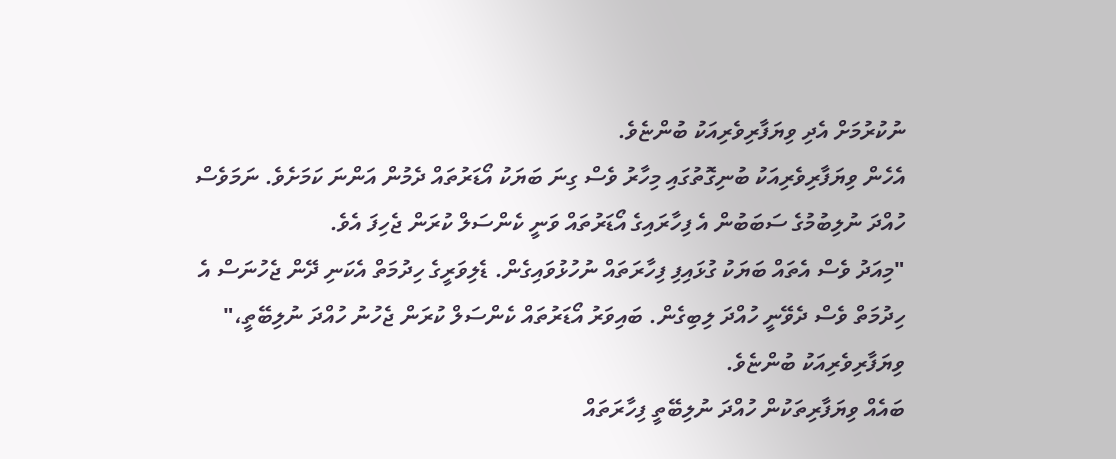ނުކުރުމަށް އެދި ވިޔަފާރިވެރިއަކު ބުންޏެވެ.
އެހެން ވިޔަފާރިވެރިއަކު ބުނިގޮތުގައި މިހާރު ވެސް ގިނަ ބަޔަކު އޯޑަރުތައް ދެމުން އަންނަ ކަމަށެވެ. ނަމަވެސް ހުއްދަ ނުލިބުމުގެ ސަބަބުން އެ ފިހާރައިގެ އޯޑަރުތައް ވަނީ ކެންސަލް ކުރަން ޖެހިފަ އެވެ.
"މިއަދު ވެސް އެތައް ބަޔަކު ގުޅައިފި ފިހާރަތައް ނުހުޅުވައިގެން. ޑެލިވަރީގެ ހިދުމަތް އެކަނި ދޭން ޖެހުނަސް އެ ހިދުމަތް ވެސް ދެވޭނީ ހުއްދަ ލިބިގެން. ބައިވަރު އޯޑަރުތައް ކެންސަލް ކުރަން ޖެހުނު ހުއްދަ ނުލިބޭތީ،" ވިޔަފާރިވެރިއަކު ބުންޏެވެ.
ބައެއް ވިޔަފާރިތަކުން ހުއްދަ ނުލިބޭތީ ފިހާރަތައް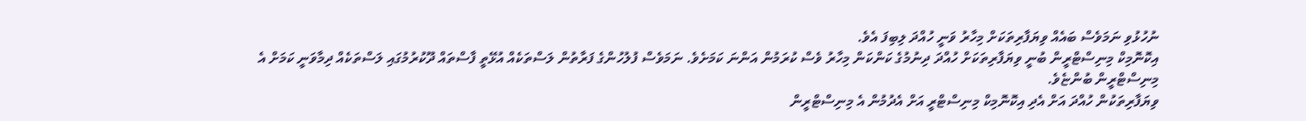ނުހުޅުވި ނަމަވެސް ބައެއް ވިޔަފާރިތަކަށް މިހާރު ވަނީ ހުއްދަ ލިބިފަ އެވެ.
އިކޮނޮމިކް މިނިސްޓްރީން ބުނީ ވިޔަފާރިތަކަށް ހުއްދަ ދިނުމުގެ ކަންކަން މިހާރު ވެސް ކުރަމުން އަންނަ ކަމަށެވެ. ނަމަވެސް ފުލުހުންގެ ފަރާތުން ލަސްތަކެއް އުޅޭތީ ފާސްތައް ދޫކުރުމުގައި ލަސްތަކެއް ދިމާވަނީ ކަމަށް އެ މިނިސްޓްރީން ބުންޏެވެ.
ވިޔަފާރިތަކުން ހުއްދަ އަށް އެދި އިކޮނޮމިކް މިނިސްޓްރީ އަށް އެދުމުން އެ މިނިސްޓްރީން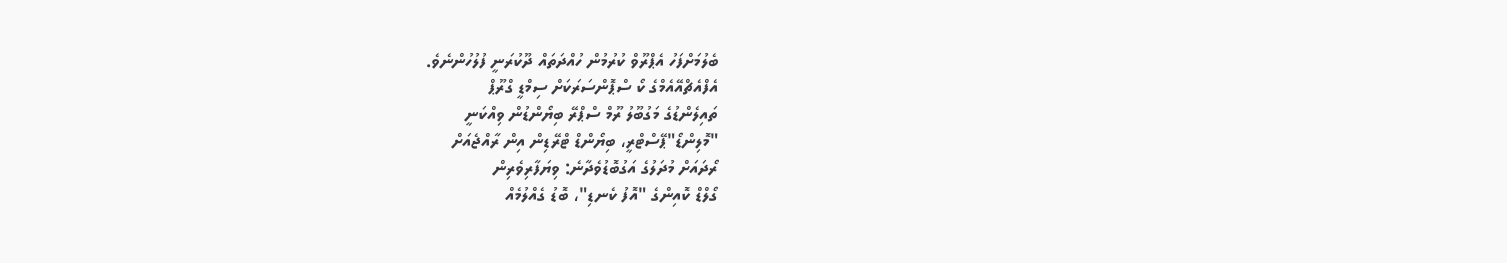ބެލުމަށްފަހު އެޕްރޫވް ކުރުމުން ހުއްދަތައް ދޫކުރަނީ ފުލުހުންނެވެ.
އެފްއެޗްއޭއެމްގެ ކޯ ސްޕޮންސަރަކަށް ސިމްޑީ ގްރޫޕް
ތައިލެންޑުގެ މަގުބޫލު ރޫމް ސްޕްރޭ ބިޔޯންޑުން ވިއްކަނީ
"މޮލިންޑޯ"ޕޭސްޓްރީ، ބިޔޯންޑް ޓްރޭޑިން އިން ރާއްޖެއަށް
ރޯދައަށް މުދަލުގެ އަގުބޮޑުވެދާނެ: ވިޔަފާރިވެރިން
ގޯލްޑް ކޮއިންގެ "އޮފު ކެނޑި"، ބޮޑު ގެއްލުމެއް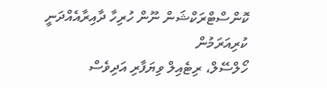ކޮންސްޓްރަކްޝަން ނޫން ހުރިހާ ދާއިރާއެއްދަނީ ކުރިއަރަމުން
ހޯލްސޭލް، ރިޓެއިލް ވިޔަފާރި އަދިވެސް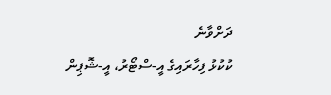ދަށްވާނެ
ކުކުޅު ފިހާރައިގެ އީ-ސްޓޯރު، އީ-ޝޮޕިން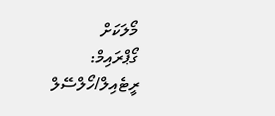މޯލަކަށް
ގޯޕްރައިމް: ރީޓެއިލް/ހޯލްސޭލް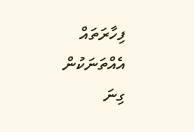ފިހާރަތައް އެއްތަނަކުން
ގިނަ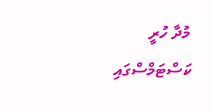މުދާ ހުރީ ކަސްޓަމްސްގައި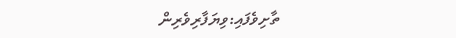ތާށިވެފައި:ވިޔަފާރިވެރިން